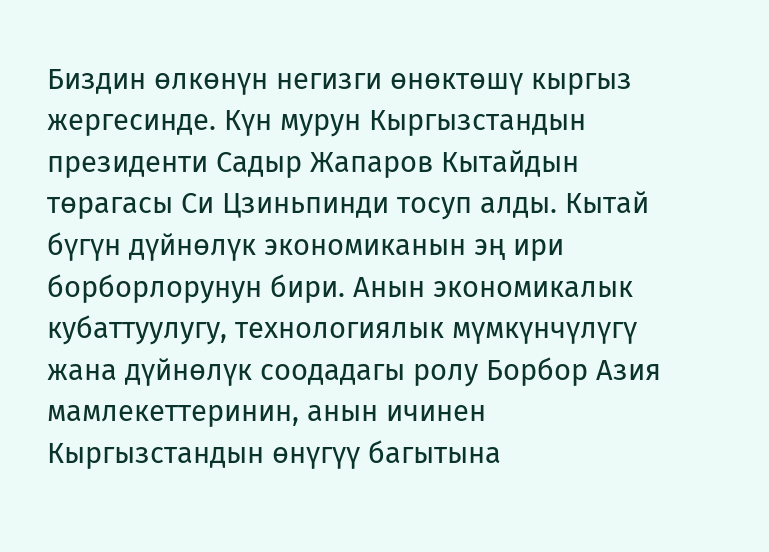Биздин өлкөнүн негизги өнөктөшү кыргыз жергесинде. Күн мурун Кыргызстандын президенти Садыр Жапаров Кытайдын төрагасы Си Цзиньпинди тосуп алды. Кытай бүгүн дүйнөлүк экономиканын эң ири борборлорунун бири. Анын экономикалык кубаттуулугу, технологиялык мүмкүнчүлүгү жана дүйнөлүк соодадагы ролу Борбор Азия мамлекеттеринин, анын ичинен Кыргызстандын өнүгүү багытына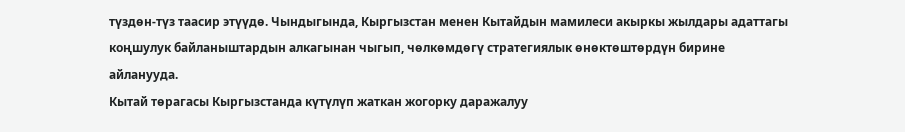түздөн-түз таасир этүүдө. Чындыгында, Кыргызстан менен Кытайдын мамилеси акыркы жылдары адаттагы коңшулук байланыштардын алкагынан чыгып, чөлкөмдөгү стратегиялык өнөктөштөрдүн бирине айланууда.
Кытай төрагасы Кыргызстанда күтүлүп жаткан жогорку даражалуу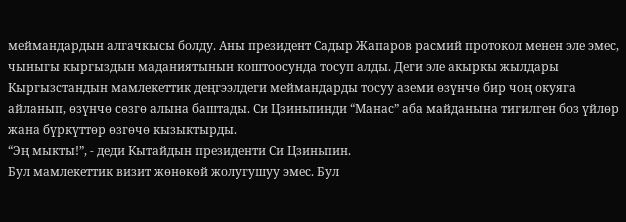меймандардын алгачкысы болду. Аны президент Садыр Жапаров расмий протокол менен эле эмес, чыныгы кыргыздын маданиятынын коштоосунда тосуп алды. Деги эле акыркы жылдары Кыргызстандын мамлекеттик деңгээлдеги меймандарды тосуу аземи өзүнчө бир чоң окуяга айланып, өзүнчө сөзгө алына баштады. Си Цзиньпинди “Манас” аба майданына тигилген боз үйлөр жана бүркүттөр өзгөчө кызыктырды.
“Эң мыкты!”, - деди Кытайдын президенти Си Цзиньпин.
Бул мамлекеттик визит жөнөкөй жолугушуу эмес. Бул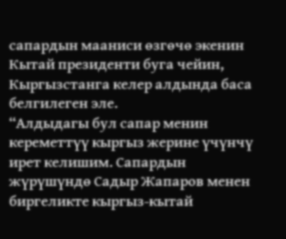сапардын мааниси өзгөчө экенин Кытай президенти буга чейин, Кыргызстанга келер алдында баса белгилеген эле.
“Алдыдагы бул сапар менин кереметтүү кыргыз жерине үчүнчү ирет келишим. Сапардын жүрүшүндө Садыр Жапаров менен биргеликте кыргыз-кытай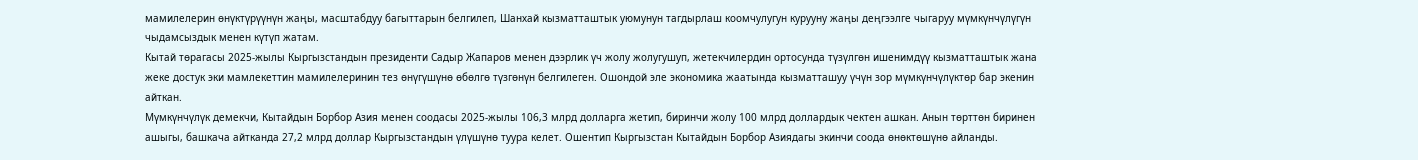мамилелерин өнүктүрүүнүн жаңы, масштабдуу багыттарын белгилеп, Шанхай кызматташтык уюмунун тагдырлаш коомчулугун курууну жаңы деңгээлге чыгаруу мүмкүнчүлүгүн чыдамсыздык менен күтүп жатам.
Кытай төрагасы 2025-жылы Кыргызстандын президенти Садыр Жапаров менен дээрлик үч жолу жолугушуп, жетекчилердин ортосунда түзүлгөн ишенимдүү кызматташтык жана жеке достук эки мамлекеттин мамилелеринин тез өнүгүшүнө өбөлгө түзгөнүн белгилеген. Ошондой эле экономика жаатында кызматташуу үчүн зор мүмкүнчүлүктөр бар экенин айткан.
Мүмкүнчүлүк демекчи, Кытайдын Борбор Азия менен соодасы 2025-жылы 106,3 млрд долларга жетип, биринчи жолу 100 млрд доллардык чектен ашкан. Анын төрттөн биринен ашыгы, башкача айтканда 27,2 млрд доллар Кыргызстандын үлүшүнө туура келет. Ошентип Кыргызстан Кытайдын Борбор Азиядагы экинчи соода өнөктөшүнө айланды.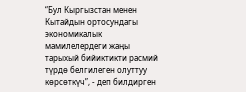“Бул Кыргызстан менен Кытайдын ортосундагы экономикалык мамилелердеги жаңы тарыхый бийиктикти расмий түрдө белгилеген олуттуу көрсөткүч”, - деп билдирген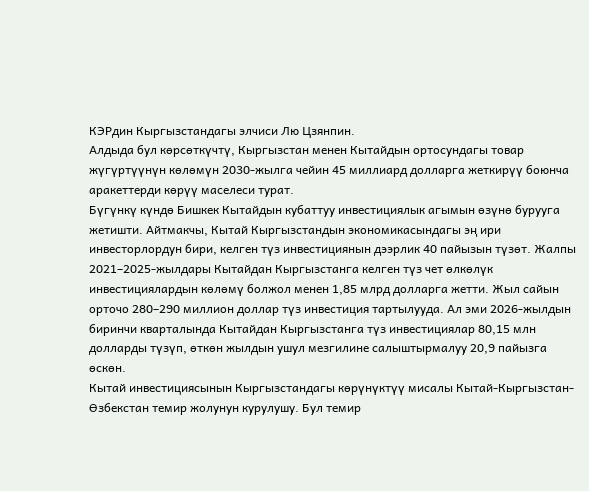КЭРдин Кыргызстандагы элчиси Лю Цзянпин.
Алдыда бул көрсөткүчтү, Кыргызстан менен Кытайдын ортосундагы товар жүгүртүүнүн көлөмүн 2030-жылга чейин 45 миллиард долларга жеткирүү боюнча аракеттерди көрүү маселеси турат.
Бүгүнкү күндө Бишкек Кытайдын кубаттуу инвестициялык агымын өзүнө бурууга жетишти. Айтмакчы, Кытай Кыргызстандын экономикасындагы эң ири инвесторлордун бири, келген түз инвестициянын дээрлик 40 пайызын түзөт. Жалпы 2021–2025-жылдары Кытайдан Кыргызстанга келген түз чет өлкөлүк инвестициялардын көлөмү болжол менен 1,85 млрд долларга жетти. Жыл сайын орточо 280–290 миллион доллар түз инвестиция тартылууда. Ал эми 2026-жылдын биринчи кварталында Кытайдан Кыргызстанга түз инвестициялар 80,15 млн долларды түзүп, өткөн жылдын ушул мезгилине салыштырмалуу 20,9 пайызга өскөн.
Кытай инвестициясынын Кыргызстандагы көрүнүктүү мисалы Кытай-Кыргызстан-Өзбекстан темир жолунун курулушу. Бул темир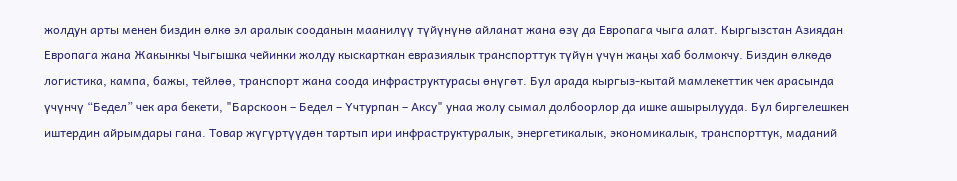жолдун арты менен биздин өлкө эл аралык сооданын маанилүү түйүнүнө айланат жана өзү да Европага чыга алат. Кыргызстан Азиядан Европага жана Жакынкы Чыгышка чейинки жолду кыскарткан евразиялык транспорттук түйүн үчүн жаңы хаб болмокчу. Биздин өлкөдө логистика, кампа, бажы, тейлөө, транспорт жана соода инфраструктурасы өнүгөт. Бул арада кыргыз-кытай мамлекеттик чек арасында үчүнчү “Бедел” чек ара бекети, "Барскоон – Бедел – Үчтурпан – Аксу" унаа жолу сымал долбоорлор да ишке ашырылууда. Бул биргелешкен иштердин айрымдары гана. Товар жүгүртүүдөн тартып ири инфраструктуралык, энергетикалык, экономикалык, транспорттук, маданий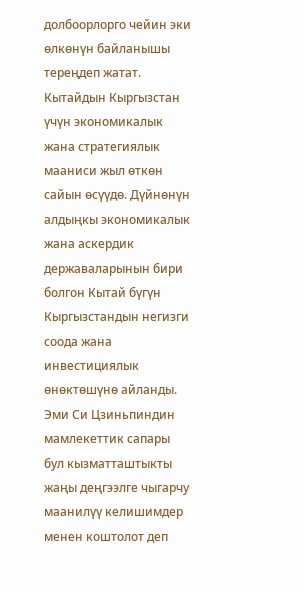долбоорлорго чейин эки өлкөнүн байланышы тереңдеп жатат.
Кытайдын Кыргызстан үчүн экономикалык жана стратегиялык мааниси жыл өткөн сайын өсүүдө. Дүйнөнүн алдыңкы экономикалык жана аскердик державаларынын бири болгон Кытай бүгүн Кыргызстандын негизги соода жана инвестициялык өнөктөшүнө айланды. Эми Си Цзиньпиндин мамлекеттик сапары бул кызматташтыкты жаңы деңгээлге чыгарчу маанилүү келишимдер менен коштолот деп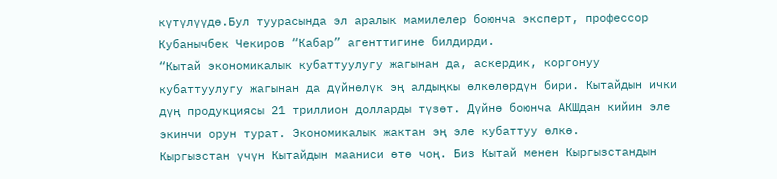күтүлүүдө.Бул туурасында эл аралык мамилелер боюнча эксперт, профессор Кубанычбек Чекиров “Кабар” агенттигине билдирди.
“Кытай экономикалык кубаттуулугу жагынан да, аскердик, коргонуу кубаттуулугу жагынан да дүйнөлүк эң алдыңкы өлкөлөрдүн бири. Кытайдын ички дүң продукциясы 21 триллион долларды түзөт. Дүйнө боюнча АКШдан кийин эле экинчи орун турат. Экономикалык жактан эң эле кубаттуу өлкө.
Кыргызстан үчүн Кытайдын мааниси өтө чоң. Биз Кытай менен Кыргызстандын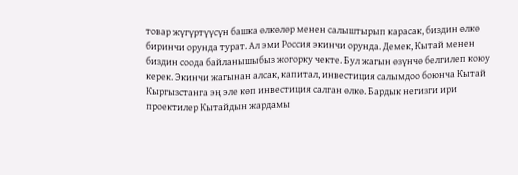товар жүгүртүүсүн башка өлкөлөр менен салыштырып карасак, биздин өлкө биринчи орунда турат. Ал эми Россия экинчи орунда. Демек, Кытай менен биздин соода байланышыбыз жогорку чекте. Бул жагын өзүнчө белгилеп коюу керек. Экинчи жагынан алсак, капитал, инвестиция салымдоо боюнча Кытай Кыргызстанга эң эле көп инвестиция салган өлкө. Бардык негизги ири проектилер Кытайдын жардамы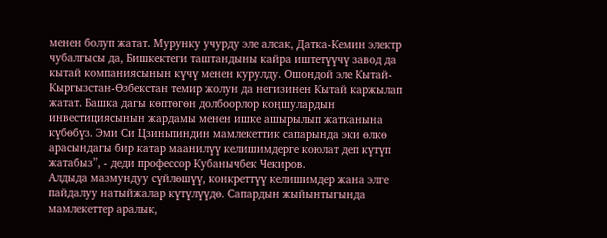менен болуп жатат. Мурунку учурду эле алсак, Датка-Кемин электр чубалгысы да, Бишкектеги таштандыны кайра иштетүүчү завод да кытай компаниясынын күчү менен курулду. Ошондой эле Кытай-Кыргызстан-Өзбекстан темир жолун да негизинен Кытай каржылап жатат. Башка дагы көптөгөн долбоорлор коңшулардын инвестициясынын жардамы менен ишке ашырылып жатканына күбөбүз. Эми Си Цзиньпиндин мамлекеттик сапарында эки өлкө арасындагы бир катар маанилүү келишимдерге коюлат деп күтүп жатабыз”, - деди профессор Кубанычбек Чекиров.
Алдыда мазмундуу сүйлөшүү, конкреттүү келишимдер жана элге пайдалуу натыйжалар күтүлүүдө. Сапардын жыйынтыгында мамлекеттер аралык,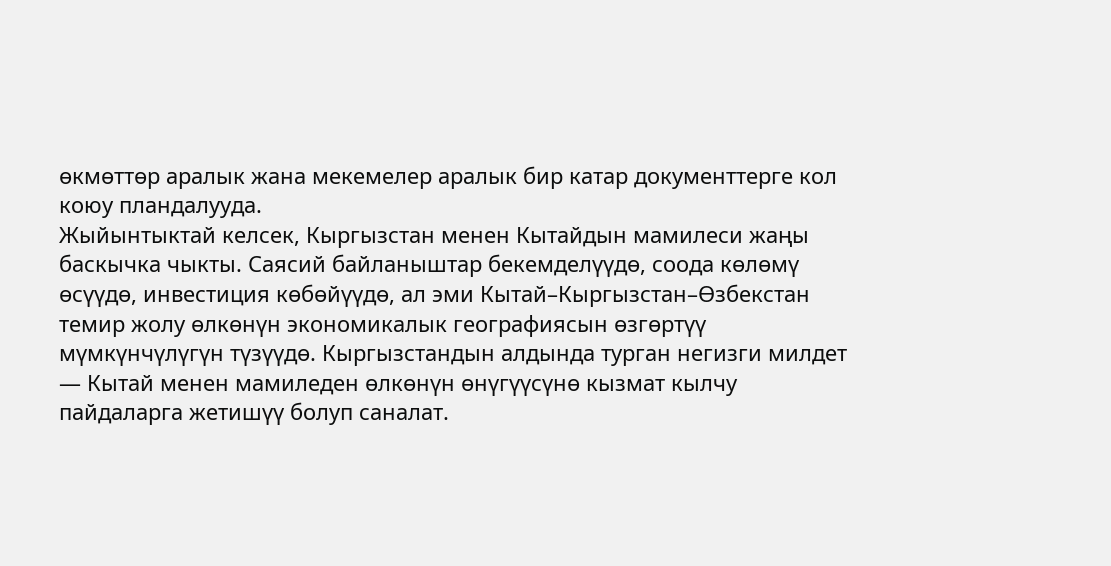өкмөттөр аралык жана мекемелер аралык бир катар документтерге кол коюу пландалууда.
Жыйынтыктай келсек, Кыргызстан менен Кытайдын мамилеси жаңы баскычка чыкты. Саясий байланыштар бекемделүүдө, соода көлөмү өсүүдө, инвестиция көбөйүүдө, ал эми Кытай–Кыргызстан–Өзбекстан темир жолу өлкөнүн экономикалык географиясын өзгөртүү мүмкүнчүлүгүн түзүүдө. Кыргызстандын алдында турган негизги милдет — Кытай менен мамиледен өлкөнүн өнүгүүсүнө кызмат кылчу пайдаларга жетишүү болуп саналат.